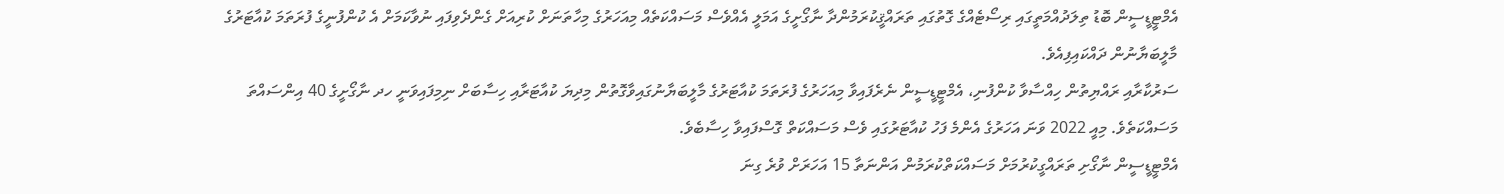އެމްޓީޑީސީން ބޮޑު ތިލަދުއްމަތީގައި ރިސޯޓެއްގެ ގޮތުގައި ތަރައްޤީކުރަމުންދާ ނާގޯށީގެ އަމަލީ އެއްވެސް މަސައްކަތެއް މިއަހަރުގެ މިހާތަނަށް ކުރިއަށް ގެންދެވިފައި ނުވާކަމަށް އެ ކުންފުނީގެ ފުރަތަމަ ކުއާޓަރުގެ މާލީބަޔާނުން ދައްކައިފިއެވެ.
ސަރުކާރާއި ރައްޔިތުން ހިއްސާވާ ކުންފުނި، އެމްޓީޑީސީން ނެރެފައިވާ މިއަހަރުގެ ފުރަތަމަ ކުއާޓަރުގެ މާލީބަޔާނުގައިވާގޮތުން މިދިޔަ ކުއާޓަރާއި ހިސާބަށް ނިމިފައިވަނީ ހދ ނާގޯށީގެ 40 އިންސައްތަ މަސައްކަތެވެ. މިއީ 2022 ވަނަ އަހަރުގެ އެންމެ ފަހު ކުއާޓަރުގައި ވެސް މަސައްކަތް ގޮސްފައިވާ ހިސާބެވެ.
އެމްޓީޑީސީން ނާގޯށި ތަރައްގީކުރުމަށް މަސައްކަތްކުރަމުން އަންނަތާ 15 އަހަރަށް ވުރެ ގިނަ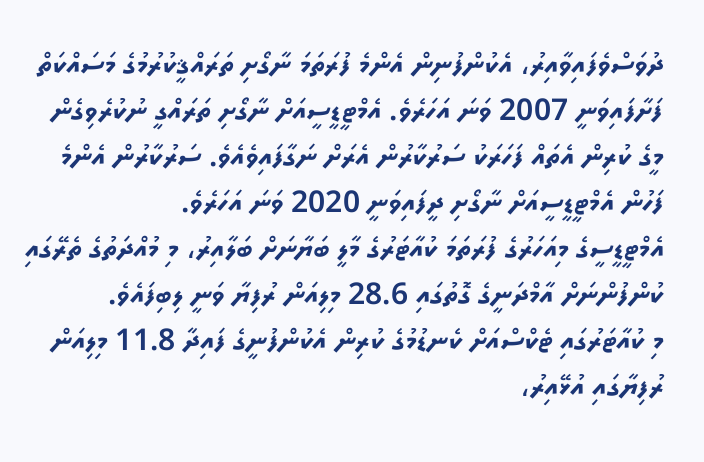ދުވަސްވެފައިވާއިރު، އެކުންފުނިން އެންމެ ފުރަތަމަ ނާގޯށި ތަރައްޤީކުރުމުގެ މަސައްކަތް ފަށާފައިވަނީ 2007 ވަނަ އަހަރެވެ. އެމްޓީޑީސީއަށް ނާގޯށި ތަރައްގީ ނުކުރެވިގެން މީގެ ކުރިން އެތައް ފަހަރަކު ސަރުކާރުން އެރަށް ނަގާފައިވެއެވެ. ސަރުކާރުން އެންމެ ފަހުން އެމްޓީޑީސީއަށް ނާގޯށި ދީފައިވަނީ 2020 ވަނަ އަހަރެވެ.
އެމްޓީޑީސީގެ މިއަހަރުގެ ފުރަތަމަ ކުއާޓަރުގެ މާލީ ބަޔާނަށް ބަލާއިރު، މި މުއްދަތުގެ ތެރޭގައި ކުންފުންނަށް އާމްދަނީގެ ގޮތުގައި 28.6 މިލިއަން ރުފިޔާ ވަނީ ލިބިފައެވެ.
މި ކުއާޓަރުގައި ޓެކްސްއަށް ކެނޑުމުގެ ކުރިން އެކުންފުނީގެ ފައިދާ 11.8 މިލިއަން ރުފިޔާގައި އުޅޭއިރު،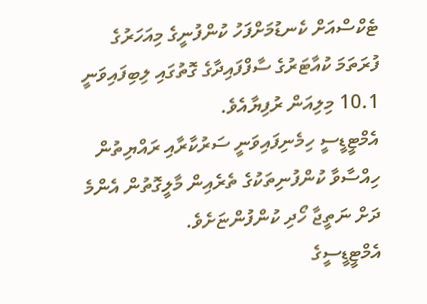ޓެކްސްއަށް ކެނޑުމަށްފަހު ކުންފުނީގެ މިއަހަރުގެ ފުރަތަމަ ކުއާޓަރުގެ ސާފްފައިދާގެ ގޮތުގައި ލިބިފައިވަނީ 10.1 މިލިއަން ރުފިޔާއެވެ.
އެމްޓީޑީސީ ހިމެނިފައިވަނީ ސަރުކާރާއި ރައްޔިތުން ހިއްސާވާ ކުންފުނިތަކުގެ ތެރެއިން މާލީގޮތުން އެންމެ ދަށް ނަތީޖާ ހޯދި ކުންފުންޏަށެވެ.
އެމްޓީޑީސީގެ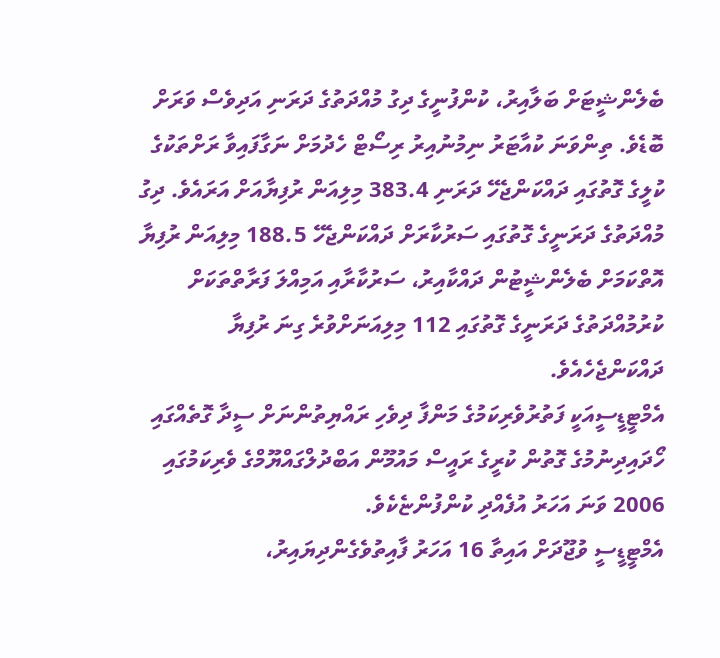ބެލެންޝީޓަށް ބަލާއިރު، ކުންފުނީގެ ދިގު މުއްދަތުގެ ދަރަނި އަދިވެސް ވަރަށް ބޮޑެވެ. ތިންވަނަ ކުއާޓަރު ނިމުނުއިރު ރިސޯޓް ހެދުމަށް ނަގާފައިވާ ރަށްތަކުގެ ކުލީގެ ގޮތުގައި ދައްކަންޖެހޭ ދަރަނި 383.4 މިލިއަން ރުފިޔާއަށް އަރައެވެ. ދިގު މުއްދަތުގެ ދަރަނީގެ ގޮތުގައި ސަރުކާރަށް ދައްކަންޖެހޭ 188.5 މިލިއަން ރުފިޔާ އޮތްކަމަށް ބެލެންޝީޓުން ދައްކާއިރު، ސަރުކާރާއި އަމިއްލަ ފަރާތްތަކަށް ކުރުމުއްދަތުގެ ދަރަނީގެ ގޮތުގައި 112 މިލިއަނަށްވުރެ ގިނަ ރުފިޔާ ދައްކަންޖެހެއެވެ.
އެމްޓީޑީސީއަކީ ފަތުރުވެރިކަމުގެ މަންފާ ދިވެހި ރައްޔިތުންނަށް ސީދާ ގޮތެއްގައި ހޯދައިދިނުމުގެ ގޮތުން ކުރީގެ ރައީސް މައުމޫން އަބްދުލްގައްޔޫމްގެ ވެރިކަމުގައި 2006 ވަނަ އަހަރު އުފެއްދި ކުންފުންޏެކެވެ.
އެމްޓީޑީސީ ވުޖޫދަށް އައިތާ 16 އަހަރު ފާއިތުވެގެންދިޔައިރު،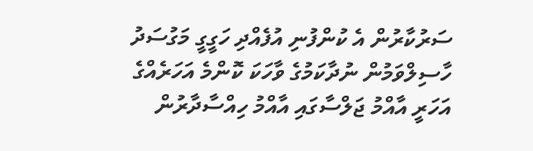ސަރުކާރުން އެ ކުންފުނި އުފެއްދި ހަގީގީ މަގުސަދު ހާސިލްވަމުން ނުދާކަމުގެ ވާހަކަ ކޮންމެ އަހަރެއްގެ އަހަރީ އާއްމު ޖަލްސާގައި އާއްމު ހިއްސާދާރުން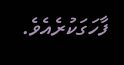ފާހަގަކުރެއެވެ.